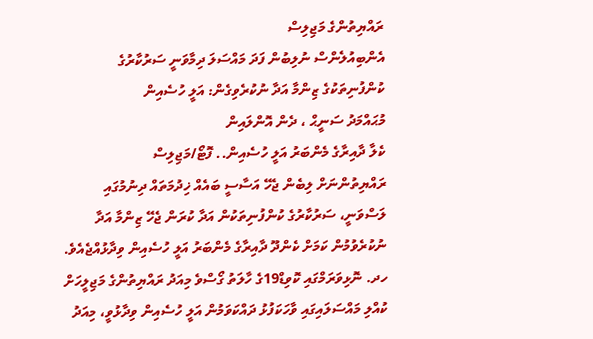ރައްޔިތުންގެ މަޖިލިސް
އެންބިއުލެންސް ނުލިބުން ފަދަ މައްސަލަ ދިމާވަނީ ސަރުކާރުގެ ކުންފުނިތަކުގެ ޒިންމާ އަދާ ނުކުރެވިގެން: އަލީ ހުސެއިން
މުޙައްމަދު ސަނީޙް ، ދެން އޮންލައިން
ކެލާ ދާއިރާގެ މެންބަރު އަލީ ހުސެއިން.. ފޮޓޯ/މަޖިލިސް
ރައްޔިތުންނަށް ލިބެން ޖެހޭ އަސާސީ ބައެއް ޚިދުމަތައް ދިނުމުގައި ލަސްވަނީ، ސަރުކާރުގެ ކުންފުނިތަކުން އަދާ ކުރަން ޖެހޭ ޒިންމާ އަދާ ނުކުރެވުމުން ކަމަށް ކެންދޫ ދާއިރާގެ މެންބަރު އަލީ ހުސެއިން ވިދާޅުއްޖެއެވެ.
ހދ. ނޮޅިވަރަމްގައި ކޮވިޑް19ގެ ހާލަތު ގޯސްވެ މިއަދު ރައްޔިތުންގެ މަޖިލީހަށް ކުއްލި މައްސަލައިގައި ވާހަކަފުޅު ދައްކަވަމުން އަލީ ހުސެއިން ވިދާޅުވީ، މިއަދު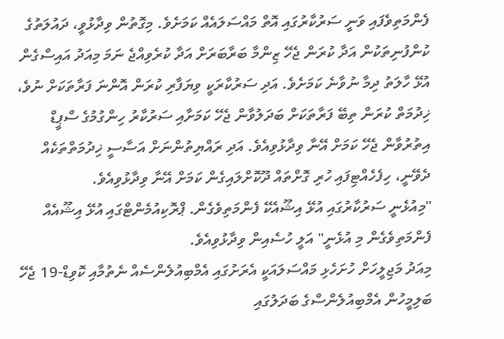ފެންމަތިވެފައި ވަނީ ސަރުކާރުގައި އޮތް މައްސަލައެއް ކަމަށެވެ. މިގޮތުން ވިދާޅުވީ، ދައުލަތުގެ ކުންފުނިތަކުން އަދާ ކުރަން ޖެހޭ ޒިންމާ ބަރާބަރަށް އަދާ ކުރެވިއްޖެ ނަމަ މިއަދު އައިސްގެން އުޅޭ ހާލަތު ދިމާ ނުވާނެ ކަމަށެވެ. އަދި ސަރުކާރަކީ ވިޔަފާރި ކުރަން އޮންނަ ފަރާތަކަށް ނުވެ، ޚިދުމަތް ކުރަން ތިބޭ ފަރާތަކަށް ބަދަލުވާން ޖެހޭ ކަމަށާއި ސަރުކާރު ހިންގުމުގެ ސްޕީޑް އިތުރުވާން ޖެހޭ ކަމަށް އޭނާ ވިދާޅުވިއެވެ. އަދި ރައްޔިތުންނަށް އަސާސީ ޚިދުމަތްތަކެއް ދެވޭނީ، ހިފެހެއްޓިފައި ހުރި ގޮށްތައް ދޫކޮށްލައިގެން ކަމަށް އޭނާ ވިދާޅުވިއެވެ.
"މިއުޅެނީ ސަރުކާރުގައި އުޅޭ އިޝޫއެކޭ ފެންމަތިވެގެން. ޕްރޮކިއުމެންޓްގައި އުޅޭ އިޝޫއެއް ފެންމަތިވެގެން މި އުޅެނީ" އަލީ ހުސެއިން ވިދާޅުވިއެވެ.
މިއަދު މަޖިލީހަށް ހުށަހެޅި މައްސަލައަކީ އެރަށުގައި އެމްބިއުލެންސެއް ނެތުމާއި ކޮވިޑް-19 ޖެހޭ ބަލިމީހުން އެމްބިއުލެންސްގެ ބަދަލުގައި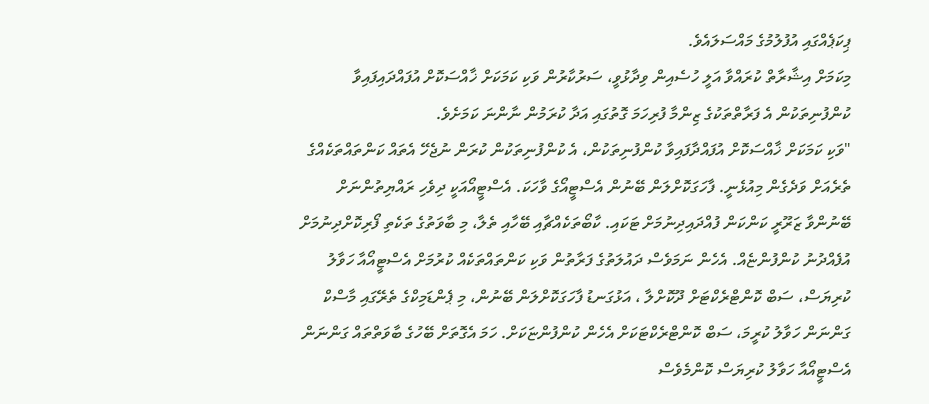ޕިކަޕެއްގައި އުފުލުމުގެ މައްސަލައެވެ.
މިކަމަށް އިޝާރާތް ކުރައްވާ އަލީ ހުސެއިން ވިދާޅުވީ، ސަރުކާރުން ވަކި ކަމަކަށް ޚާއްސަކޮށް އުފައްދައިފައިވާ ކުންފުނިތަކުން އެ ފަރާތްތަކުގެ ޒިންމާ ފުރިހަމަ ގޮތުގައި އަދާ ކުރަމުން ނާންނަ ކަމަށެވެ.
"ވަކި ކަމަކަށް ޚާއްސަކޮށް އުފައްދާފައިވާ ކުންފުނިތަކުން، އެ ކުންފުނިތަކުން ކުރަން ނުޖެހޭ އެތައް ކަންތައްތަކެއްގެ ތެރެއަށް ވަދެގެން މިއުޅެނީ. ފާހަގަކޮށްލަން ބޭނުން އެސްޓީއޯގެ ވާހަކަ. އެސްޓީއޯއަކީ ދިވެހި ރައްޔިތުންނަށް ބޭނުންވާ ޒަރޫރީ ކަންކަން ފުއްދައިދިނުމަށް ޓަކައި. ކާބޯތަކެއްޗާއި ބޭހާއި ތެލާ، މި ބާވަތުގެ ތަކެތި ފޯރިކޮށްދިނުމަށް އުފެއްދުނު ކުންފުންޏެއް. އެހެން ނަމަވެސް ދައުލަތުގެ ފަރާތުން ވަކި ކަންތައްތަކެއް ކުރުމަށް އެސްޓީއޯއާ ހަވާލު ކުރިޔަސް، ސަބް ކޮންޓްރެކްޓަށް ދޫކޮށްލާ ، އަޅުގަނޑު ފާހަގަކޮށްލަން ބޭނުން، މި ޕެންޑަމިކްގެ ތެރޭގައި މާސްކް ގަންނަން ހަވާލު ކުރީމަ، ސަބް ކޮންޓްރެކްޓަކަށް އެހެން ކުންފުންޏަކަށް. ހަމަ އެގޮތަށް ބޭހުގެ ބާވަތްތައް ގަންނަން އެސްޓީއޯއާ ހަވާލު ކުރިޔަސް ކޮންމެވެސް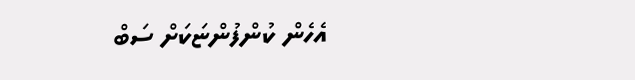އެހެން ކުންފުންޏަކަށް ސަބް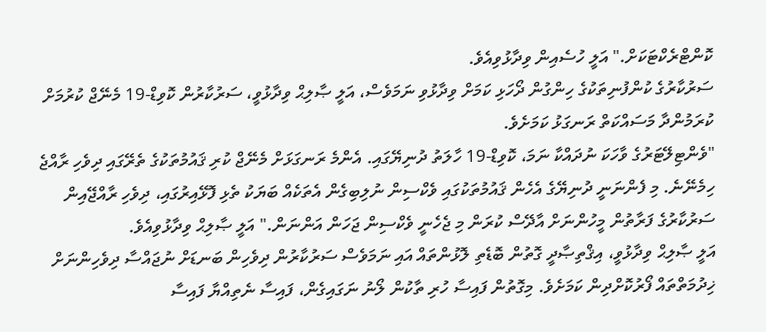ކޮންޓްރެކްޓަކަށް." އަލީ ހުސެއިން ވިދާޅުވިއެވެ.
ސަރުކާރުގެ ކުންފުނިތަކުގެ ހިންގުން ދޯހަޅި ކަމަށް ވިދާޅުވި ނަމަވެސް، އަލީ ޞާލިޙް ވިދާޅުވީ، ސަރުކާރުން ކޮވިޑް-19 މެނޭޖް ކުރުމަށް ކުރަމުންދާ މަސައްކަތް ރަނގަޅު ކަމަށެވެ.
"ވެންޓިލޭޓަރުގެ ވާހަކަ ނުދައްކާ ނަމަ، ކޮވިޑް-19 ހާލަތު ދުނިޔޭގައި. އެންމެ ރަނގަޅަށް މެނޭޖް ކުރި ޤައުމުތަކުގެ ތެރޭގައި ދިވެހި ރާއްޖެ ހިމެނޭނެ. މި ފެންނަނީ ދުނިޔޭގެ އެހެން ޤައުމުތަކުގައި ވެކްސިން ނުލިބިގެން އެތަކެއް ބަޔަކު ތެޅި ފޮޅޭއިރުގައި، ދިވެހި ރާއްޖޭއިން ސަރުކާރުގެ ފަރާތުން މީހުންނަށް އާދޭސް ކުރަން މި ޖެހެނީ ވެކްސިން ޖަހަން އަންނަން." އަލީ ޞާލިޙް ވިދާޅުވިއެވެ.
އަލީ ޞާލިޙް ވިދާޅުވީ، އިޤްތިޞާދީ ގޮތުން ބޮޑެތި ލޮޅުންތައް އައި ނަމަވެސް ސަރުކާރުން ދިވެހިން ބަނޑަށް ނުޖައްސާ ދިވެހިންނަށް ޚިދުމަތްތައް ފޯރުކޮށްދިން ކަމަށެވެ. މިގޮތުން ފައިސާ ހުރި ތާކުން ލޯނު ނަގައިގެން، ފައިސާ ނެތިއްޔާ ފައިސާ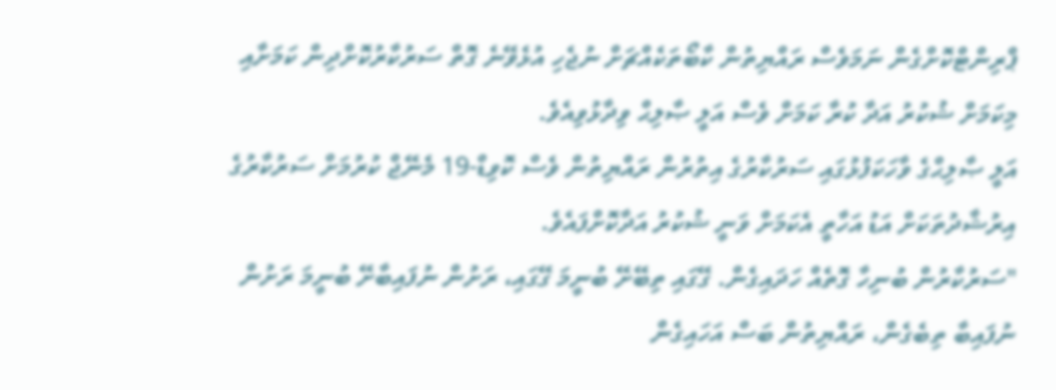ޕްރިންޓްކޮށްގެން ނަމަވެސް ރައްޔިތުން ކާބޯތަކެއްޗަށް ނުޖެހި އުޅެވޭނެ ގޮތް ސަރުކާރުކޮށްދިން ކަމަށާއި މިކަމަށް ޝުކުރު އަދާ ކުރާ ކަމަށް ވެސް އަލީ ޞާލިޙް ވިދާޅުވިއެވެ.
އަލީ ޞާލިޙްގެ ވާހަކަފުޅުގައި ސަރުކާރުގެ އިތުރުން ރައްޔިތުން ވެސް ކޮވިޑް-19 މެނޭޖް ކުރުމަށް ސަރުކާރުގެ އިރުޝާދުތަކަށް އަޑު އަހާތީ އެކަމަށް ވަނީ ޝުކުރު އަދާކޮށްފައެވެ.
"ސަރުކާރުން ބުނިހާ ގޮތެއް ހަދައިގެން. ގޭގައި ތިބޭށޭ ބުނީމަ ގޭގައި، ރަށުން ނުފައިބާށޭ ބުނީމަ ރަށުން ނުފައިބާ ތިބެގެން، ރައްޔިތުން ބަސް އަހައިގެން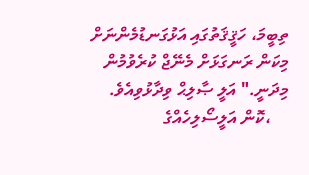ތިބީމަ، ހަޤީޤަތުގައި އަޅުގަނޑުމެންނަށް މިކަން ރަނގަޅަށް މެނޭޖް ކުރެވުމުން މިދަނީ." އަލީ ޞާލިޙް ވިދާޅުވިއެވެ.
    ،ކޮން އަލީސޯލިހެއްގެ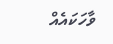ވާހަކައެއް